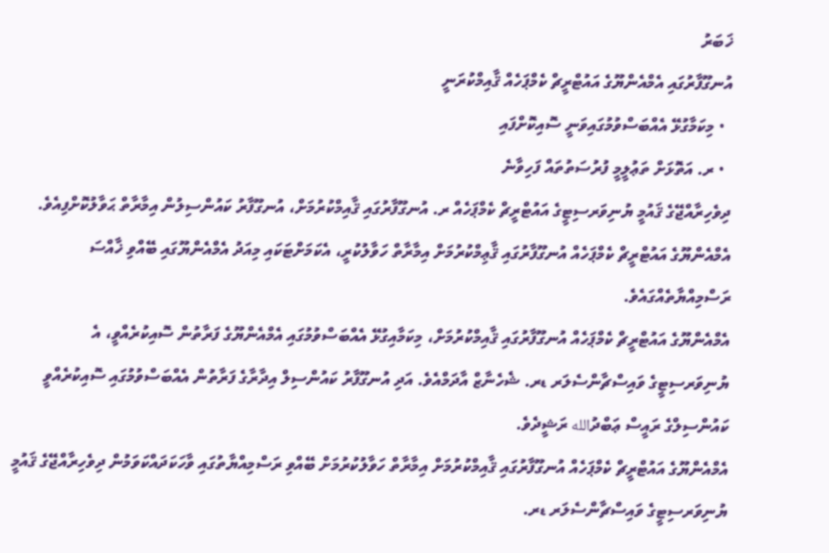ޚަބަރު
އުނގޫފާރުގައި އެމްއެންޔޫގެ އައުޓްރީޗް ކެމްޕަހެއް ޤާއިމްކުރަނީ
  • މިކަމާގުޅޭ އެއްބަސްވުމުގައިވަނީ ސޮއިކޮށްފައި
  • ރ. އަތޮޅަށް ތަޢުލީމީ ފުރުސަތުތައް ފަހިވާނެ
ދިވެހިރާއްޖޭގެ ޤައުމީ ޔުނިވަރސިޓީގެ އައުޓްރީޗް ކެމްޕަހެއް ރ. އުނގޫފާރުގައި ޤާއިމްކުރުމަށް، އުނގޫފާރު ކައުންސިލުން އިމާރާތް ޙަވާލުކޮށްފިއެވެ.
އެމްއެންޔޫގެ އައުޓްރީޗް ކެމްޕަހެއް އުނގޫފާރުގައި ޤާޢިމްކުރުމަށް އިމާރާތް ހަވާލުކުރީ، އެކަމަށްޓަކައި މިއަދު އެމްއެންޔޫގައި ބޭއްވި ޚާއްސަ ރަސްމިއްޔާތެއްގައެވެ.
އެމްއެންޔޫގެ އައުޓްރީޗް ކެމްޕަހެއް އުނގޫފާރުގައި ޤާއިމްކުރުމަށް، މިކަމާއިގުޅޭ އެއްބަސްވުމުގައި އެމްއެންޔޫގެ ފަރާތުން ސޮއިކުރެއްވީ، އެ ޔުނިވަރސިޓީގެ ވައިސްޗާންސެލަރ ޑރ. ޝެހެނާޒް އާދަމްއެވެ. އަދި އުނގޫފާރު ކައުންސިލް އިދާރާގެ ފަރާތުން އެއްބަސްވުމުގައި ސޮއިކުރެއްވީ ކައުންސިލްގެ ރައީސް ޢަބްދުالله ރަޝީދެވެ.
އެމްއެންޔޫގެ އައުޓްރީޗް ކެމްޕަހެއް އުނގޫފާރުގައި ޤާއިމްކުރުމަށް އިމާރާތް ހަވާލުކުރުމަށް ބޭއްވި ރަސްމިއްޔާތުގައި ވާހަކަދައްކަވަމުން ދިވެހިރާއްޖޭގެ ޤައުމީ ޔުނިވަރސިޓީގެ ވައިސްޗާންސެލަރ ޑރ.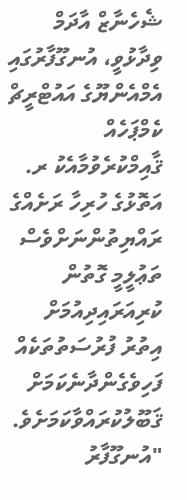ޝެހެނާޒް އާދަމް ވިދާޅުވީ، އުނގޫފާރުގައި އެމްއެންޔޫގެ އައުޓްރީޗް ކެމްޕަހެއް ޤާއިމްކުރެވުމާއެކު ރ. އަތޮޅުގެ ހުރިހާ ރަށެއްގެ ރައްޔިތުންނަށްވެސް ތަޢުލީމީ ގޮތުން ކުރިއަރައިދިއުމަށް އިތުރު ފުރުސަތުތަކެއް ފަހިވެގެންދާނެކަމަށް ޤަބޫލުކުރައްވާކަމަށެވެ.
"އުނގޫފާރު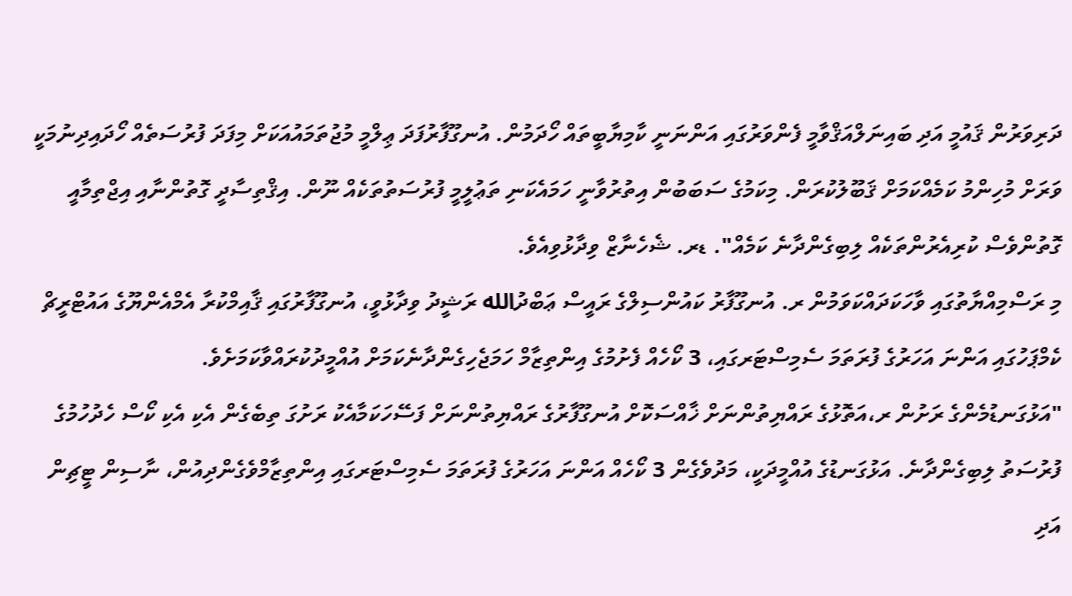ދަރިވަރުން ޤައުމީ އަދި ބައިނަލްއަޤްވާމީ ފެންވަރުގައި އަންނަނީ ކާމިޔާބީތައް ހޯދަމުން. އުނގޫފާރުފަދަ ޢިލްމީ މުޖުތަމައުއަކަށް މިފަދަ ފުރުސަތެއް ހޯދައިދިނުމަކީ ވަރަށް މުހިންމު ކަމެއްކަމަށް ޤަބޫލުކުރަން. މިކަމުގެ ސަބަބުން އިތުރުވާނީ ހަމައެކަނި ތަޢުލީމީ ފުރުސަތުތަކެއް ނޫން. އިޤްތިސާދީ ގޮތުންނާއި އިޖްތިމާއީ ގޮތުންވެސް ކުރިއެރުންތަކެއް ލިބިގެންދާނެ ކަމެއް". ޑރ. ޝެހެނާޒް ވިދާޅުވިއެވެ.
މި ރަސްމިއްޔާތުގައި ވާހަކަދައްކަވަމުން ރ. އުނގޫފާރު ކައުންސިލްގެ ރައީސް ޢަބްދުالله ރަޝީދު ވިދާޅުވީ، އުނގޫފާރުގައި ޤާއިމްކުރާ އެމްއެންޔޫގެ އައުޓްރީޗް ކެމްޕަހުގައި އަންނަ އަހަރުގެ ފުރަތަމަ ސެމިސްޓަރގައި، 3 ކޯހެއް ފެށުމުގެ އިންތިޒާމް ހަމަޖެހިގެންދާނެކަމަށް އުއްމީދުކުރައްވާކަމަށެވެ.
"އަޅުގަނޑުމެންގެ ރަށުން ރ،އަތޮޅުގެ ރައްޔިތުންނަށް ޚާއްސަކޮށް އުނގޫފާރުގެ ރައްޔިތުންނަށް ފަސޭހަކަމާއެކު ރަށުގަ ތިބެގެން އެކި އެކި ކޯސް ހެދުހުމުގެ ފުރުސަތު ލިބިގެންދާނެ. އަޅުގަނޑުގެ އުއްމީދަކީ، މަދުވެގެން 3 ކޯހެއް އަންނަ އަހަރުގެ ފުރަތަމަ ސެމިސްޓަރގައި އިންތިޒާމްވެގެންދިއުން، ނާސިން ޓީޗިން އަދި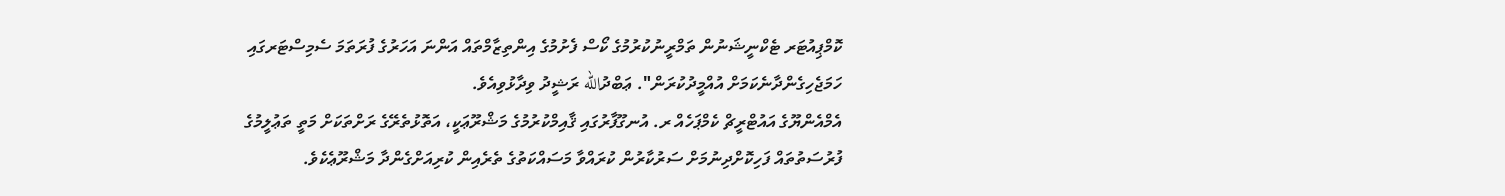ކޮމްޕިއުޓަރ ޓެކްނީޝަނުން ތަމްރީނުކުރުމުގެ ކޯސް ފެށުމުގެ އިންތިޒާމްތައް އަންނަ އަހަރުގެ ފުރަތަމަ ސެމިސްޓަރގައި ހަމަޖެހިގެންދާނެކަމަށް އުއްމީދުކުރަން". ޢަބްދުالله ރަޝީދު ވިދާޅުވިއެވެ.
އެމްއެންޔޫގެ އައުޓްރީޗް ކެމްޕަހެއް ރ. އުނގޫފާރުގައި ޤާއިމްކުރުމުގެ މަޝްރޫޢަކީ، އަތޮޅުތެރޭގެ ރަށްތަކަށް މަތީ ތަޢުލީމުގެ ފުރުސަތުތައް ފަހިކޮށްދިނުމަށް ސަރުކާރުން ކުރައްވާ މަސައްކަތުގެ ތެރެއިން ކުރިއަށްގެންދާ މަޝްރޫޢެކެވެ.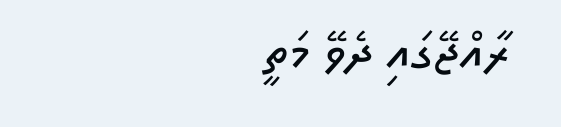ރާއްޖޭގައި ދެވޭ މަތީ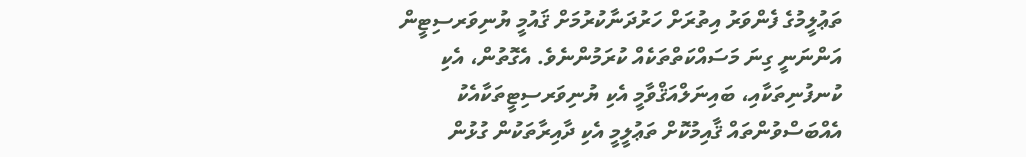ތަޢުލީމުގެ ފެންވަރު އިތުރަށް ހަރުދަނާކުރުމަށް ޤައުމީ ޔުނިވަރސިޓީން އަންނަނީ ގިނަ މަސައްކަތްތަކެއް ކުރަމުންނެވެ. އެގޮތުން، އެކި ކުނފުނިތަކާއި، ބައިނަލްއަޤްވާމީ އެކި ޔުނިވަރސިޓީތަކާއެކު އެއްބަސްވުންތައް ޤާއިމުކޮށް ތަޢުލީމީ އެކި ދާއިރާތަކުން ގުޅުން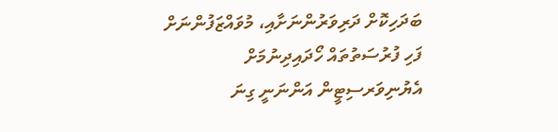ބަދަހިކޮށް ދަރިވަރުންނަށާއި، މުވައްޒަފުންނަށް ފަހި ފުރުސަތުތައް ހޯދައިދިނުމަށް އެޔުނިވަރސިޓީން އަންނަނީ ގިނަ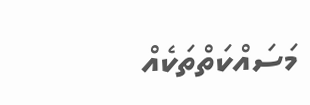މަސައްކަތްތަކެއް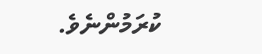ކުރަމުންނެވެ.